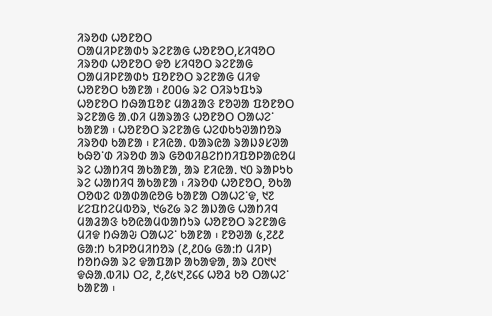ᱤᱨᱚᱰ ᱦᱚᱱᱚᱛ
ᱛᱟᱢᱤᱞᱱᱟᱰᱩ ᱨᱮᱱᱟᱜ ᱦᱚᱱᱚᱛ,ᱥᱤᱧᱚᱛ
ᱤᱨᱚᱰ ᱦᱚᱱᱚᱛ ᱫᱚ ᱥᱤᱧᱚᱛ ᱨᱮᱱᱟᱜ ᱛᱟᱢᱤᱞᱱᱟᱰᱩ ᱯᱚᱱᱚᱛ ᱨᱮᱱᱟᱜ ᱢᱤᱫ ᱦᱚᱱᱚᱛ ᱠᱟᱱᱟ ᱾ ᱒᱐᱐᱙ ᱨᱮ ᱛᱤᱨᱩᱯᱩᱨ ᱦᱚᱱᱚᱛ ᱴᱷᱟᱯᱚᱱ ᱢᱟᱲᱟᱝ ᱱᱚᱣᱟ ᱯᱚᱱᱚᱛ ᱨᱮᱱᱟᱜ ᱟᱹᱰᱤ ᱢᱟᱨᱟᱝ ᱦᱚᱱᱚᱛ ᱛᱟᱦᱮᱸ ᱠᱟᱱᱟ ᱾ ᱦᱚᱱᱚᱛ ᱨᱮᱱᱟᱜ ᱦᱮᱰᱠᱩᱣᱟᱴᱚᱨ ᱤᱨᱚᱰ ᱠᱟᱱᱟ ᱾ ᱱᱤᱭᱟᱹ ᱵᱟᱨᱭᱟ ᱨᱟᱡᱽᱥᱣᱟ ᱠᱷᱚᱸᱰ ᱤᱨᱚᱰ ᱟᱨ ᱜᱚᱵᱤᱪᱮᱴᱴᱤᱯᱚᱞᱟᱭᱚᱢ ᱨᱮ ᱦᱟᱴᱤᱧ ᱟᱠᱟᱱᱟ, ᱟᱨ ᱱᱤᱭᱟᱹ ᱑᱐ ᱨᱟᱞᱩᱠ ᱨᱮ ᱦᱟᱴᱤᱧ ᱟᱠᱟᱱᱟ ᱾ ᱤᱨᱚᱰ ᱦᱚᱱᱚᱛ, ᱚᱠᱟ ᱛᱚᱵᱮ ᱵᱟᱰᱟᱭᱚᱜ ᱠᱟᱱᱟ ᱛᱟᱦᱮᱸᱫ, ᱑᱗ ᱥᱮᱯᱴᱮᱢᱵᱚᱨ, ᱑᱙᱗᱙ ᱨᱮ ᱟᱡᱟᱜ ᱦᱟᱴᱤᱧ ᱢᱟᱲᱟᱝ ᱠᱚᱭᱟᱢᱵᱟᱴᱩᱨ ᱦᱚᱱᱚᱛ ᱨᱮᱱᱟᱜ ᱢᱤᱫ ᱴᱷᱟᱶ ᱛᱟᱦᱮᱸ ᱠᱟᱱᱟ ᱾ ᱱᱚᱣᱟ ᱕,᱗᱒᱒ ᱜᱟᱺᱴ ᱠᱤᱞᱚᱢᱤᱴᱚᱨ (᱒,᱒᱐᱙ ᱜᱟᱺᱴ ᱢᱤᱞ) ᱴᱚᱴᱷᱟ ᱨᱮ ᱫᱟᱯᱟᱞ ᱟᱠᱟᱫᱟ, ᱟᱨ ᱒᱐᱑᱑ ᱫᱷᱟᱹᱵᱤᱡ ᱛᱮ, ᱒,᱒᱕᱑,᱗᱔᱔ ᱦᱚᱲ ᱠᱚ ᱛᱟᱦᱮᱸ ᱠᱟᱱᱟ ᱾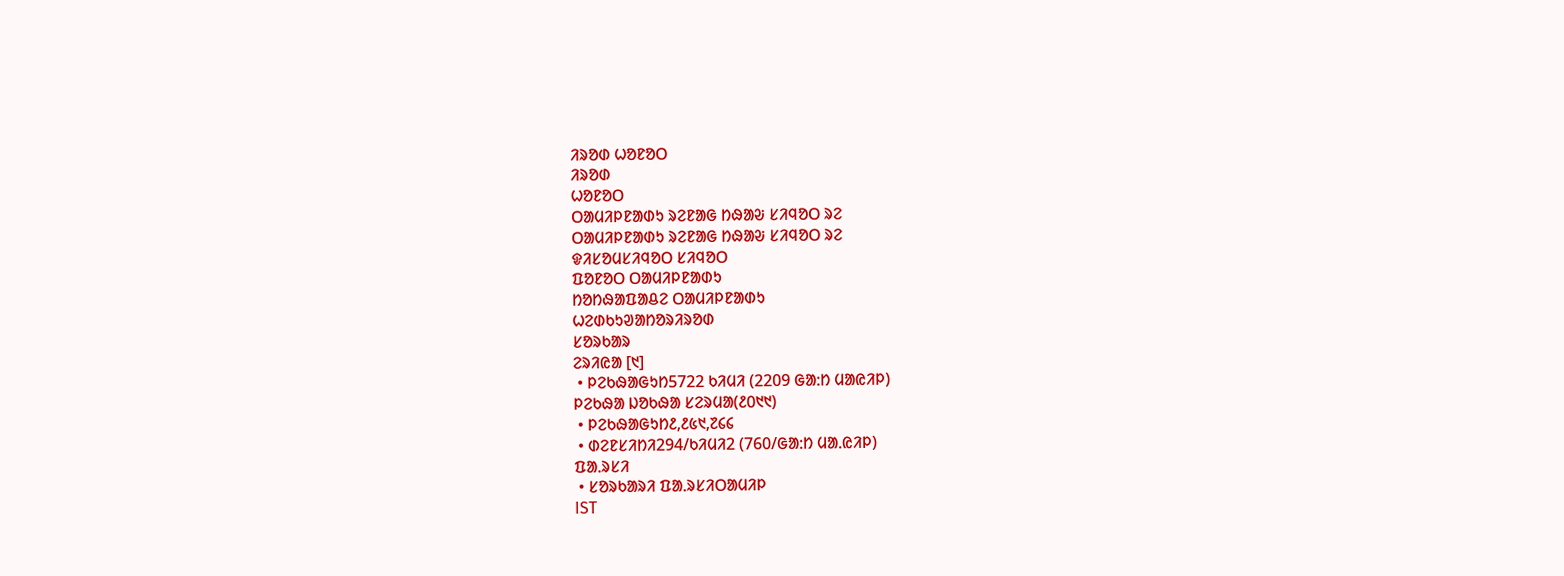ᱤᱨᱚᱰ ᱦᱚᱱᱚᱛ
ᱤᱨᱚᱰ
ᱦᱚᱱᱚᱛ
ᱛᱟᱢᱤᱞᱱᱟᱰᱩ ᱨᱮᱱᱟᱜ ᱴᱷᱟᱶ ᱥᱤᱧᱚᱛ ᱨᱮ
ᱛᱟᱢᱤᱞᱱᱟᱰᱩ ᱨᱮᱱᱟᱜ ᱴᱷᱟᱶ ᱥᱤᱧᱚᱛ ᱨᱮ
ᱫᱤᱥᱚᱢᱥᱤᱧᱚᱛ ᱥᱤᱧᱚᱛ
ᱯᱚᱱᱚᱛ ᱛᱟᱢᱤᱞᱱᱟᱰᱩ
ᱴᱚᱴᱷᱟᱯᱟᱪᱮ ᱛᱟᱢᱤᱞᱱᱟᱰᱩ
ᱦᱮᱰᱠᱩᱣᱟᱴᱚᱨᱤᱨᱚᱰ
ᱥᱚᱨᱠᱟᱨ
ᱮᱨᱤᱭᱟ [᱑]
 • ᱞᱮᱠᱷᱟᱜᱩᱴ5722 ᱠᱤᱢᱤ (2209 ᱜᱟᱺᱴ ᱢᱟᱭᱤᱞ)
ᱞᱮᱠᱷᱟ ᱡᱚᱠᱷᱟ ᱥᱮᱨᱢᱟ(᱒᱐᱑᱑)
 • ᱞᱮᱠᱷᱟᱜᱩᱴ᱒,᱒᱕᱑,᱗᱔᱔
 • ᱰᱮᱱᱥᱤᱴᱤ294/ᱠᱤᱢᱤ2 (760/ᱜᱟᱺᱴ ᱢᱟᱹᱭᱤᱞ)
ᱯᱟᱹᱨᱥᱤ
 • ᱥᱚᱨᱠᱟᱨᱤ ᱯᱟᱹᱨᱥᱤᱛᱟᱢᱤᱞ
IST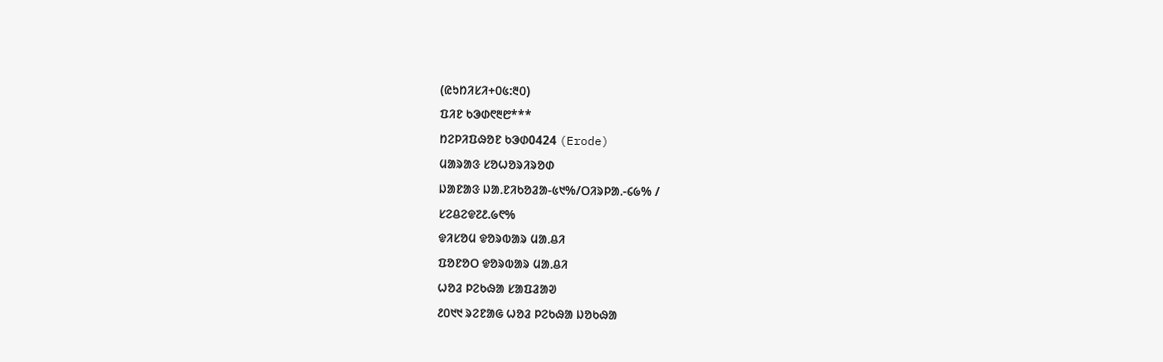(ᱭᱩᱴᱤᱥᱤ+᱐᱕:᱓᱐)
ᱯᱤᱱ ᱠᱳᱰ᱖᱓᱘***
ᱴᱮᱞᱤᱯᱷᱚᱱ ᱠᱳᱰ0424 (Erode)
ᱢᱟᱨᱟᱝ ᱥᱚᱦᱚᱨᱤᱨᱚᱰ
ᱡᱟᱱᱟᱝ ᱡᱟᱹᱱᱤᱠᱚᱲᱟ-᱕᱑%/ᱛᱤᱨᱞᱟᱹ-᱔᱙% /
ᱥᱮᱪᱮᱫ᱗᱒.᱙᱖%
ᱫᱤᱥᱚᱢ ᱫᱚᱨᱵᱟᱨ ᱢᱟᱹᱪᱤ
ᱯᱚᱱᱚᱛ ᱫᱚᱨᱵᱟᱨ ᱢᱟᱹᱪᱤ
ᱦᱚᱲ ᱞᱮᱠᱷᱟ ᱥᱟᱯᱲᱟᱣ
᱒᱐᱑᱑ ᱨᱮᱱᱟᱜ ᱦᱚᱲ ᱞᱮᱠᱷᱟ ᱡᱚᱠᱷᱟ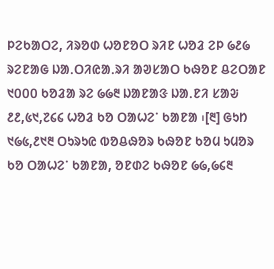ᱞᱮᱠᱟᱛᱮ, ᱤᱨᱚᱰ ᱦᱚᱱᱚᱛ ᱨᱤᱱ ᱦᱚᱲ ᱮᱞ ᱙᱒᱙ ᱨᱮᱱᱟᱜ ᱡᱟᱹᱛᱤᱭᱟᱹᱨᱤ ᱟᱣᱥᱟᱛ ᱠᱷᱚᱱ ᱪᱮᱛᱟᱱ ᱑᱐᱐᱐ ᱠᱚᱲᱟ ᱨᱮ ᱙᱙᱓ ᱡᱟᱱᱟᱝ ᱡᱟᱹᱱᱤ ᱥᱟᱶ ᱒᱒,᱕᱑,᱗᱔᱔ ᱦᱚᱲ ᱠᱚ ᱛᱟᱦᱮᱸ ᱠᱟᱱᱟ ᱾[᱓] ᱜᱩᱴ ᱑᱙᱕,᱒᱑᱓ ᱛᱩᱨᱩᱭ ᱵᱚᱪᱷᱚᱨ ᱠᱷᱚᱱ ᱠᱚᱢ ᱩᱢᱚᱨ ᱠᱚ ᱛᱟᱦᱮᱸ ᱠᱟᱱᱟ, ᱚᱱᱰᱮ ᱠᱷᱚᱱ ᱙᱙,᱙᱔᱓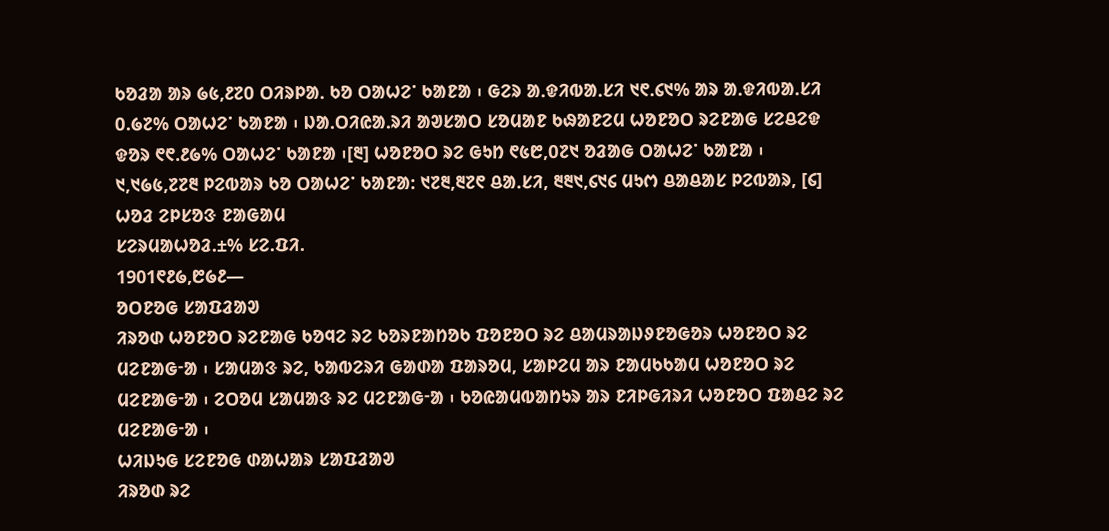ᱠᱚᱲᱟ ᱟᱨ ᱙᱕,᱒᱗᱐ ᱛᱤᱨᱞᱟᱹ ᱠᱚ ᱛᱟᱦᱮᱸ ᱠᱟᱱᱟ ᱾ ᱜᱮᱨ ᱟᱹᱫᱤᱵᱟᱹᱥᱤ ᱑᱖.᱔᱑% ᱟᱨ ᱟᱹᱫᱤᱵᱟᱹᱥᱤ ᱐.᱙᱗% ᱛᱟᱦᱮᱸ ᱠᱟᱱᱟ ᱾ ᱡᱟᱹᱛᱤᱭᱟᱹᱨᱤ ᱟᱣᱥᱟᱛ ᱥᱚᱢᱟᱱ ᱠᱷᱟᱱᱮᱢ ᱦᱚᱱᱚᱛ ᱨᱮᱱᱟᱜ ᱥᱮᱪᱮᱫ ᱫᱚᱨ ᱖᱖.᱒᱙% ᱛᱟᱦᱮᱸ ᱠᱟᱱᱟ ᱾[᱓] ᱦᱚᱱᱚᱛ ᱨᱮ ᱜᱩᱴ ᱖᱕᱘,᱐᱗᱑ ᱚᱲᱟᱜ ᱛᱟᱦᱮᱸ ᱠᱟᱱᱟ ᱾ ᱑,᱑᱙᱕,᱗᱗᱓ ᱞᱮᱵᱟᱨ ᱠᱚ ᱛᱟᱦᱮᱸ ᱠᱟᱱᱟ: ᱑᱗᱓,᱓᱗᱖ ᱪᱟᱹᱥᱤ, ᱓᱓᱑,᱔᱑᱔ ᱢᱩᱬ ᱪᱟᱪᱟᱥ ᱞᱮᱵᱟᱨ, [᱔]
ᱦᱚᱲ ᱮᱞᱥᱚᱝ ᱱᱟᱜᱟᱢ
ᱥᱮᱨᱢᱟᱦᱚᱲ.±% ᱥᱮ.ᱯᱤ.
1901᱖᱒᱙,᱘᱙᱒—
ᱚᱛᱱᱚᱜ ᱥᱟᱯᱲᱟᱣ
ᱤᱨᱚᱰ ᱦᱚᱱᱚᱛ ᱨᱮᱱᱟᱜ ᱠᱚᱧᱮ ᱨᱮ ᱠᱚᱨᱱᱟᱴᱚᱠ ᱯᱚᱱᱚᱛ ᱨᱮ ᱪᱟᱢᱨᱟᱡᱽᱱᱚᱜᱚᱨ ᱦᱚᱱᱚᱛ ᱨᱮ ᱢᱮᱱᱟᱜᱼᱟ ᱾ ᱥᱟᱢᱟᱝ ᱨᱮ, ᱠᱟᱵᱮᱨᱤ ᱜᱟᱰᱟ ᱯᱟᱨᱚᱢ, ᱥᱟᱞᱮᱢ ᱟᱨ ᱱᱟᱢᱠᱠᱟᱢ ᱦᱚᱱᱚᱛ ᱨᱮ ᱢᱮᱱᱟᱜᱼᱟ ᱾ ᱮᱛᱚᱢ ᱥᱟᱢᱟᱝ ᱨᱮ ᱢᱮᱱᱟᱜᱼᱟ ᱾ ᱠᱚᱭᱟᱢᱵᱟᱴᱩᱨ ᱟᱨ ᱱᱤᱞᱜᱤᱨᱤ ᱦᱚᱱᱚᱛ ᱯᱟᱪᱮ ᱨᱮ ᱢᱮᱱᱟᱜᱼᱟ ᱾
ᱦᱤᱡᱩᱜ ᱥᱮᱱᱚᱜ ᱰᱟᱦᱟᱨ ᱥᱟᱯᱲᱟᱣ
ᱤᱨᱚᱰ ᱨᱮ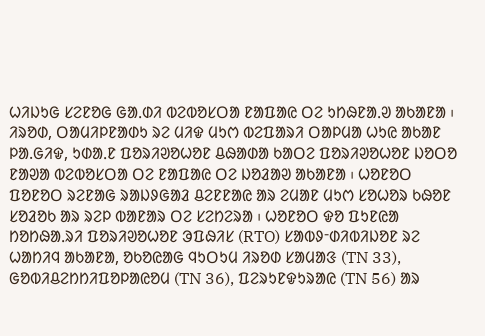ᱦᱤᱡᱩᱜ ᱥᱮᱱᱚᱜ ᱜᱟᱹᱰᱤ ᱵᱮᱵᱚᱥᱛᱟ ᱱᱟᱯᱟᱭ ᱛᱮ ᱩᱴᱷᱱᱟᱹᱣ ᱟᱠᱟᱱᱟ ᱾ ᱤᱨᱚᱰ, ᱛᱟᱢᱤᱞᱱᱟᱰᱩ ᱨᱮ ᱢᱤᱫ ᱢᱩᱬ ᱵᱮᱯᱟᱨᱤ ᱛᱟᱞᱢᱟ ᱦᱩᱭ ᱟᱠᱟᱱ ᱞᱟ.ᱜᱤᱫ, ᱩᱰᱟᱹᱱ ᱯᱚᱨᱤᱣᱚᱦᱚᱱ ᱪᱷᱟᱰᱟ ᱠᱟᱛᱮ ᱯᱚᱨᱤᱣᱚᱦᱚᱱ ᱡᱚᱛᱚ ᱱᱟᱣᱟ ᱵᱮᱵᱚᱥᱛᱟ ᱛᱮ ᱱᱟᱯᱟᱭ ᱛᱮ ᱡᱚᱲᱟᱣ ᱟᱠᱟᱱᱟ ᱾ ᱦᱚᱱᱚᱛ ᱯᱚᱱᱚᱛ ᱨᱮᱱᱟᱜ ᱨᱟᱡᱽᱜᱟᱲ ᱪᱮᱱᱱᱟᱭ ᱟᱨ ᱮᱢᱟᱱ ᱢᱩᱬ ᱥᱚᱦᱚᱨ ᱠᱷᱚᱱ ᱥᱚᱲᱚᱠ ᱟᱨ ᱨᱮᱞ ᱵᱟᱱᱟᱨ ᱛᱮ ᱥᱮᱴᱮᱨᱟ ᱾ ᱦᱚᱱᱚᱛ ᱫᱚ ᱯᱩᱱᱭᱟ ᱴᱚᱴᱷᱟᱹᱨᱤ ᱯᱚᱨᱤᱣᱚᱦᱚᱱ ᱳᱯᱷᱤᱥ (RTO) ᱥᱟᱵᱽᱼᱰᱤᱵᱤᱡᱚᱱ ᱨᱮ ᱦᱟᱴᱤᱧ ᱟᱠᱟᱱᱟ, ᱚᱠᱚᱭᱟᱜ ᱧᱩᱛᱩᱢ ᱤᱨᱚᱰ ᱥᱟᱢᱟᱝ (TN 33), ᱜᱚᱵᱤᱪᱮᱴᱴᱤᱯᱚᱞᱟᱭᱚᱢ (TN 36), ᱯᱮᱨᱩᱱᱫᱩᱨᱟᱭ (TN 56) ᱟᱨ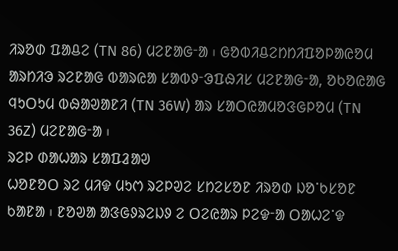ᱤᱨᱚᱰ ᱯᱟᱪᱮ (TN 86) ᱢᱮᱱᱟᱜᱼᱟ ᱾ ᱜᱚᱵᱤᱪᱮᱴᱴᱤᱯᱚᱞᱟᱭᱚᱢ ᱟᱨᱴᱤᱳ ᱨᱮᱱᱟᱜ ᱵᱟᱨᱭᱟ ᱥᱟᱵᱽᱼᱳᱯᱷᱤᱥ ᱢᱮᱱᱟᱜᱼᱟ, ᱚᱠᱚᱭᱟᱜ ᱧᱩᱛᱩᱢ ᱵᱷᱟᱣᱟᱱᱤ (TN 36W) ᱟᱨ ᱥᱟᱛᱭᱟᱢᱚᱝᱜᱞᱚᱢ (TN 36Z) ᱢᱮᱱᱟᱜᱼᱟ ᱾
ᱨᱮᱞ ᱰᱟᱦᱟᱨ ᱥᱟᱯᱲᱟᱣ
ᱦᱚᱱᱚᱛ ᱨᱮ ᱢᱤᱫ ᱢᱩᱬ ᱨᱮᱞᱣᱮ ᱥᱴᱮᱥᱚᱱ ᱤᱨᱚᱰ ᱡᱚᱸᱠᱥᱚᱱ ᱠᱟᱱᱟ ᱾ ᱱᱚᱣᱟ ᱟᱝᱜᱽᱨᱮᱡᱽ ᱮ ᱛᱮᱭᱟᱨ ᱞᱮᱫᱼᱟ ᱛᱟᱦᱮᱸᱫ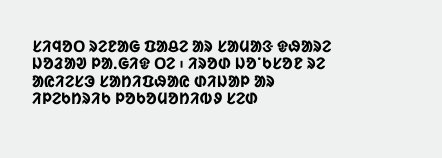ᱥᱤᱧᱚᱛ ᱨᱮᱱᱟᱜ ᱯᱟᱪᱮ ᱟᱨ ᱥᱟᱢᱟᱝ ᱫᱷᱟᱨᱮ ᱡᱚᱲᱟᱣ ᱞᱟᱹᱜᱤᱫ ᱛᱮ ᱾ ᱤᱨᱚᱰ ᱡᱚᱸᱠᱥᱚᱱ ᱨᱮ ᱟᱭᱤᱮᱥᱳ ᱥᱟᱴᱤᱯᱷᱟᱭ ᱰᱤᱡᱟᱞ ᱟᱨ ᱤᱞᱮᱠᱴᱨᱤᱠ ᱞᱚᱠᱚᱢᱚᱴᱤᱵᱽ ᱥᱮᱰ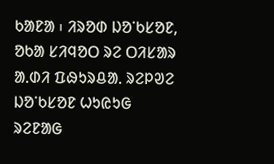ᱠᱟᱱᱟ ᱾ ᱤᱨᱚᱰ ᱡᱚᱸᱠᱥᱚᱱ, ᱚᱠᱟ ᱥᱤᱧᱚᱛ ᱨᱮ ᱛᱤᱥᱟᱨ ᱟᱹᱰᱤ ᱯᱷᱩᱨᱪᱟᱹ ᱨᱮᱞᱣᱮ ᱡᱚᱸᱠᱥᱚᱱ ᱦᱩᱭᱩᱜ ᱨᱮᱱᱟᱜ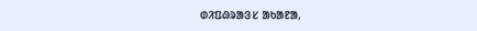ᱰᱤᱯᱷᱨᱟᱝᱥ ᱟᱠᱟᱱᱟ,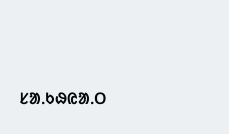ᱥᱟᱹᱠᱷᱭᱟᱹᱛ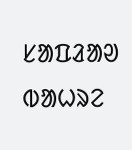ᱥᱟᱯᱲᱟᱣ
ᱵᱟᱦᱨᱮ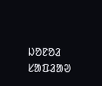ᱡᱚᱱᱚᱲ ᱥᱟᱯᱲᱟᱣ